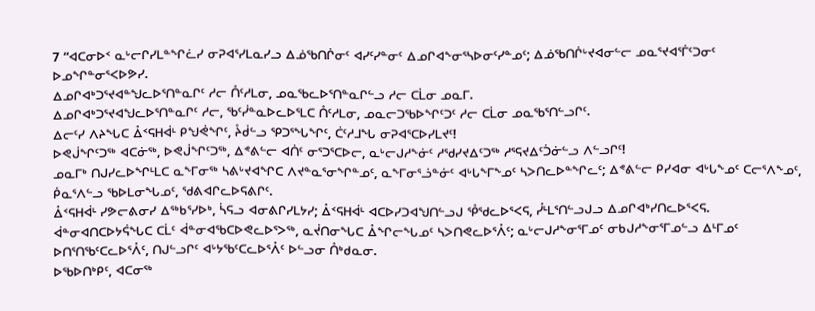7 “ᐊᑕᓂᐅᑉ ᓇᒡᓕᒋᓯᒪᓐᖏᓛᓯ ᓂᕈᐊᕐᓯᒪᓇᓯᓗ ᐃᓅᖃᑎᒌᓂᑦ ᐊᓯᑦᓯᓐᓂᑦ ᐃᓄᒋᐊᖕᓂᕐᓴᐅᓂᑦᓯᓐᓄᑦ; ᐃᓅᖃᑎᒌᒡᔪᐊᓂᓪᓕ ᓄᓇᕐᔪᐊᕐᒦᑦᑐᓂᑦ ᐅᓄᖏᓐᓂᕐᐸᐅᕗᓯ.
ᐃᓄᒋᐊᒃᑐᕐᔪᐊᓐᖑᓚᐅᕐᑎᓐᓇᒋᑦ ᓱᓕ ᑍᑦᓱᒪᓂ, ᓄᓇᖃᓚᐅᕐᑎᓐᓇᒋᓪᓗ ᓱᓕ ᑕᒫᓂ ᓄᓇᒥ.
ᐃᓄᒋᐊᒃᑐᕐᔪᐊᖑᓚᐅᕐᑎᓐᓇᒋᑦ ᓱᓕ, ᖃᑦᓰᓐᓇᐅᓚᐅᕐᒪᑕ ᑍᑦᓱᒪᓂ, ᓄᓇᓕᑐᖃᐅᖏᑦᑐᑦ ᓱᓕ ᑕᒫᓂ ᓄᓇᖃᕐᑎᓪᓗᒋᑦ.
ᐃᓕᑦᓯ ᐱᔨᖓᑕ ᐂᑉᕋᕼᐋᒻ ᑭᖑᕚᖏᑦ, ᔧᑰᓪᓗ ᕿᑐᕐᖓᖏᑦ, ᑖᑦᓱᒧᖓ ᓂᕈᐊᕐᑕᐅᓯᒪᔪᑦ!
ᐅᕙᒎᖏᑦᑐᖅ ᐊᑕᓃᖅ, ᐅᕙᒎᖏᑦᑐᖅ, ᐃᕝᕕᓪᓕ ᐊᑏᑦ ᓂᕐᑐᕐᑕᐅᓕ, ᓇᒡᓕᒍᓱᖕᓃᑦ ᓱᖁᓯᔪᐃᑦᑐᖅ ᓱᕐᕋᔪᐃᑦᑑᓃᓪᓗ ᐱᓪᓗᒋᑦ!
ᓄᓇᒥᒃ ᑎᒍᓯᓚᐅᖏᒻᒪᑕ ᓇᖕᒥᓂᖅ ᓴᕕᒡᔪᐊᖏᑕ ᐱᔪᓐᓇᕐᓂᖏᓐᓄᑦ, ᓇᖕᒥᓂᕐᓘᓐᓃᑦ ᐊᒡᒐᖕᒥᖕᓄᑦ ᓴᐳᑎᓚᐅᓐᖏᓚᑦ; ᐃᕝᕕᓪᓕ ᑭᓯᐊᓂ ᐊᒡᒐᖕᓄᑦ ᑕᓕᕐᐱᖕᓄᑦ, ᑮᓇᕐᐱᓪᓗ ᖃᐅᒪᓂᖓᓄᑦ, ᖁᕕᐊᒋᓚᐅᕋᕕᒋᑦ.
ᐂᑉᕋᕼᐋᒻ ᓯᕗᓕᕕᓂᓯ ᐃᖅᑲᕐᓯᐅᒃ, ᓵᕋᓗ ᐊᓂᕕᒋᓯᒪᔭᓯ; ᐂᑉᕋᕼᐋᒻ ᐊᑕᐅᓯᑐᐊᖑᑎᓪᓗᒍ ᕾᖁᓚᐅᕐᐸᕋ, ᓮᒻᒪᕐᑎᓪᓗᒍᓗ ᐃᓄᒋᐊᒃᓯᑎᓚᐅᕐᐸᕋ.
ᐋᓐᓂᐊᑎᑕᐅᔭᕌᖓᑕ ᑕᒫᑦ ᐋᓐᓂᐊᖃᑕᐅᕙᓚᐅᕐᐳᖅ, ᓇᔫᑎᓂᖓᑕ ᐂᖏᓕᖓᓄᑦ ᓴᐳᑎᕙᓚᐅᕐᐰᑦ; ᓇᒡᓕᒍᓱᖕᓂᕐᒥᓄᑦ ᓂᑲᒍᓱᖕᓂᕐᒥᓄᓪᓗ ᐃᒻᒥᓄᑦ ᐅᑎᕐᑎᖃᑦᑕᓚᐅᕐᐰᑦ, ᑎᒍᓪᓗᒋᑦ ᐊᒡᔭᖃᑦᑕᓚᐅᕐᐰᑦ ᐅᓪᓗᓂ ᑍᒃᑯᓇᓂ.
ᐅᖃᐅᑎᒃᑭᑦ, ᐊᑕᓂᖅ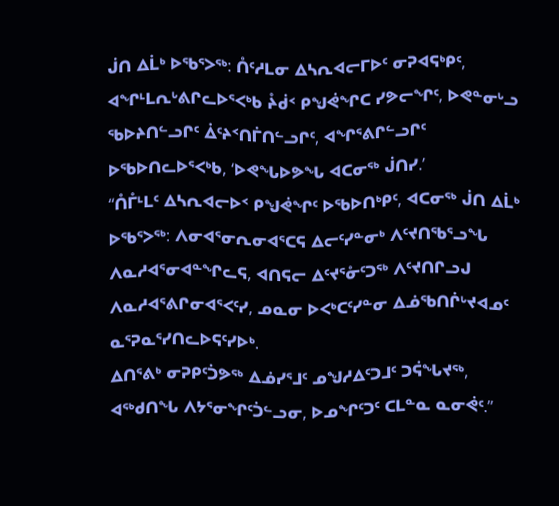ᒎᑎ ᐃᒫᒃ ᐅᖃᕐᐳᖅ: ᑍᑦᓱᒪᓂ ᐃᓴᕆᐊᓕᒥᐅᑦ ᓂᕈᐊᕋᒃᑭᑦ, ᐊᖏᒻᒪᕆᒡᕕᒋᓚᐅᕐᐸᒃᑲ ᔧᑰᑉ ᑭᖑᕚᖏᑕ ᓯᕗᓕᖏᑦ, ᐅᕙᓐᓂᒡᓗ ᖃᐅᔨᑎᓪᓗᒋᑦ ᐄᑦᔨᑉᑎᒦᑎᓪᓗᒋᑦ, ᐊᖏᕐᕕᒋᓪᓗᒋᑦ ᐅᖃᐅᑎᓚᐅᕐᐸᒃᑲ, ‘ᐅᕙᖓᐅᕗᖓ ᐊᑕᓂᖅ ᒎᑎᓯ.’
“ᑍᒤᒻᒪᑦ ᐃᓴᕆᐊᓕᐅᑉ ᑭᖑᕚᖏᑦ ᐅᖃᐅᑎᒃᑭᑦ, ᐊᑕᓂᖅ ᒎᑎ ᐃᒫᒃ ᐅᖃᕐᐳᖅ: ᐱᓂᐊᕐᓂᕆᓂᐊᕐᑕᕋ ᐃᓕᑦᓯᓐᓂᒃ ᐱᑦᔪᑎᖃᕐᓗᖓ ᐱᓇᓱᐊᕐᓂᐊᓐᖏᓚᕋ, ᐊᑎᕋᓕ ᐃᑦᔪᕐᓁᑦᑐᖅ ᐱᑦᔪᑎᒋᓗᒍ ᐱᓇᓱᐊᕐᕕᒋᓂᐊᕐᐸᑦᓯ, ᓄᓇᓂ ᐅᐸᒃᑕᑦᓯᓐᓂ ᐃᓅᖃᑎᒌᒡᔪᐊᓄᑦ ᓇᕐᕈᓇᕐᓯᑎᓚᐅᕋᑦᓯᐅᒃ.
ᐃᑎᕐᕕᒃ ᓂᕈᑭᑦᑑᕗᖅ ᐃᓅᓯᕐᒧᑦ ᓄᖑᓱᐃᑦᑐᒧᑦ ᑐᕌᖓᔪᖅ, ᐊᖅᑯᑎᖓ ᐱᔭᕐᓂᖏᑦᑑᓪᓗᓂ, ᐅᓄᖏᑦᑐᑦ ᑕᒪᓐᓇ ᓇᓂᕚᑦ.”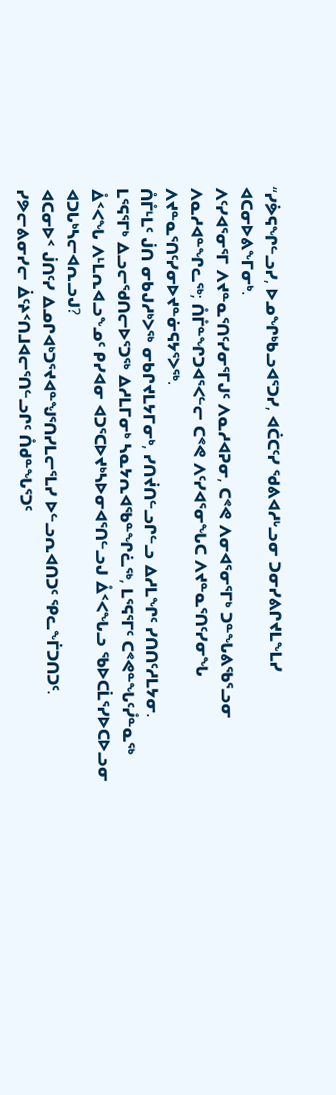“ᓯᕘᕋᖏᓪᓗᓯ, ᐅᓄᖏᒃᑲᓗᐊᕐᑐᓯ, ᐊᑖᑕᑦᓯ ᖁᕕᐊᓱᒡᓗᓂ ᑐᓂᓯᕕᒋᔪᒪᖕᒪᓯ ᐊᑕᓂᐅᕕᖕᒥᓂᒃ.
ᐱᑦᓯᐊᕐᓂᕐᒥ ᐱᔪᓐᓇᕐᑎᑦᓯᓂᕐᒥᒍᑦ ᐱᓇᓱᐊᕈᓂ, ᑕᕝᕙ ᐱᓂᐊᕐᓂᕐᒥᒃ ᑐᓐᖓᕕᖃᕐᓗᓂ ᐱᓇᓱᐊᓐᖏᓚᖅ; ᑍᒤᓐᖏᑐᐊᕐᐸᓪᓕ ᑕᕝᕙ ᐱᑦᓯᐊᕐᓂᖓᑕ ᐱᔪᓐᓇᕐᑎᑦᓯᓂᖓ ᐱᔪᓐᓇᕐᑎᑦᓯᓂᐅᔪᓐᓃᕋᔭᕐᐳᖅ.
ᑍᒤᒻᒪᑦ ᒎᑎ ᓂᑲᒍᓱᒃᐳᖅ ᓂᑲᒋᔪᒪᔭᒥᓂᒃ, ᓯᑎᔫᑎᓪᓗᒋᓪᓗ ᐃᓱᒪᖏᑦ ᓯᑎᑎᑦᓱᒪᔭᓂ.
ᒪᕐᕋᕐᒥᒃ ᐃᓗᓕᖁᑎᓕᐅᕐᑐᖅ ᐃᓱᒪᒥᓂᒃ ᓴᓇᔭᕆᐊᖃᓐᖏᓛᖅ, ᒪᕐᕋᕐᒥᑦ ᑕᕝᕙᓐᖓᑦᓮᓐᓇᖅ ᐂᑉᐸᖓ ᐱᒻᒪᕆᐊᓗᖕᓄᑦ ᑭᓯᐊᓂ ᐊᑐᕐᑕᐅᔪᒃᓴᐅᓂᐊᕐᑎᓪᓗᒍ ᐂᑉᐸᖓᓗ ᖃᐅᑕᒫᕐᓯᐅᑕᐅᓗᓂ ᐊᑐᒐᒃᓴᓕᐊᕆᓗᒍ?
ᐊᑕᓂᐅᑉ ᒎᑎᑦᓯ ᐃᓄᒋᐊᒃᑐᕐᔪᐊᓐᖑᕐᑎᓯᒪᓕᕐᒪᓯ ᐅᓪᓗᕆᐊᑎᑐᑦ ᕿᓚᖕᒦᑐᑎᑐᑦ.
ᓯᕗᓕᕕᓂᓯᓕ ᐄᑦᔨᑉᑎᒧᐊᓕᕐᑎᓪᓗᒋᑦ ᑍᑯᓐᖓᕐᑐᑦ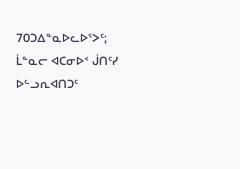70ᑐᐃᓐᓇᐅᓚᐅᕐᐳᑦ; ᒫᓐᓇᓕ ᐊᑕᓂᐅᑉ ᒎᑎᑦᓯ ᐅᓪᓗᕆᐊᑎᑐᑦ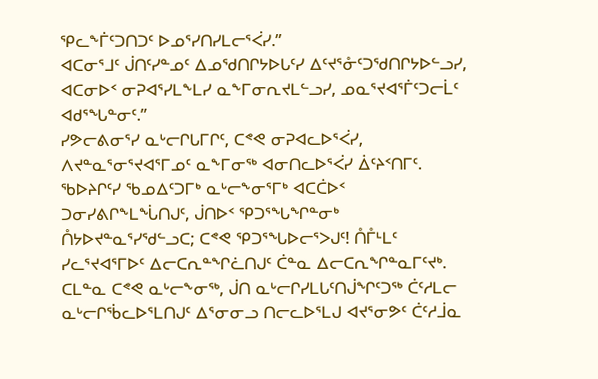ᕿᓚᖕᒦᑦᑐᑎᑐᑦ ᐅᓄᕐᓯᑎᓯᒪᓕᕐᐹᓯ.”
ᐊᑕᓂᕐᒧᑦ ᒎᑎᑦᓯᓐᓄᑦ ᐃᓄᖁᑎᒋᔭᐅᒐᑦᓯ ᐃᑦᔪᕐᓁᑦᑐᖁᑎᒋᔭᐅᓪᓗᓯ, ᐊᑕᓂᐅᑉ ᓂᕈᐊᕐᓯᒪᖕᒪᓯ ᓇᖕᒥᓂᕆᔪᒪᓪᓗᓯ, ᓄᓇᕐᔪᐊᕐᒦᑦᑐᓕᒫᑦ ᐊᑯᕐᖓᓐᓂᑦ.”
ᓯᕗᓕᕕᓂᕐᓯ ᓇᒡᓕᒋᒐᒥᒋᑦ, ᑕᕝᕙ ᓂᕈᐊᓚᐅᕐᐹᓯ, ᐱᔪᓐᓇᕐᓂᕐᔪᐊᕐᒥᓄᑦ ᓇᖕᒥᓂᖅ ᐊᓂᑎᓚᐅᕐᐹᓯ ᐄᑦᔨᑉᑎᒥᑦ.
ᖃᐅᔨᒋᑦᓯ ᖃᓄᐃᑦᑐᒥᒃ ᓇᒡᓕᖕᓂᕐᒥᒃ ᐊᑕᑖᐅᑉ ᑐᓂᓯᕕᒋᖕᒪᖔᑎᒍᑦ, ᒎᑎᐅᑉ ᕿᑐᕐᖓᖏᓐᓂᒃ ᑍᔭᐅᔪᓐᓇᕐᓯᖁᓪᓗᑕ; ᑕᕝᕙ ᕿᑐᕐᖓᐅᓕᕐᐳᒍᑦ! ᑍᒤᒻᒪᑦ ᓯᓚᕐᔪᐊᕐᒥᐅᑦ ᐃᓕᑕᕆᓐᖏᓛᑎᒍᑦ ᑖᓐᓇ ᐃᓕᑕᕆᖏᓐᓇᒥᑦᔪᒃ.
ᑕᒪᓐᓇ ᑕᕝᕙ ᓇᒡᓕᖕᓂᖅ, ᒎᑎ ᓇᒡᓕᒋᓯᒪᒐᑦᑎᒎᖏᑦᑐᖅ ᑖᑦᓱᒪᓕ ᓇᒡᓕᒋᖄᓚᐅᕐᒪᑎᒍᑦ ᐃᕐᓂᓂᓗ ᑎᓕᓚᐅᕐᒪᒍ ᐊᔪᕐᓂᕗᑦ ᑖᑦᓱᒨᓇ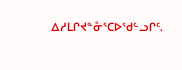ᐃᓱᒪᒋᔪᓐᓁᕐᑕᐅᖁᓪᓗᒋᑦ.